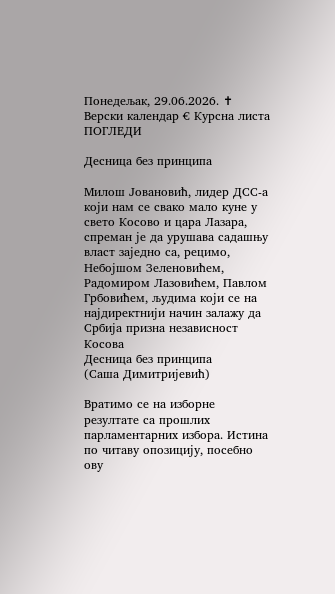Понедељак, 29.06.2026. ✝ Верски календар € Курсна листа
ПОГЛЕДИ

Десница без принципа

Милош Јовановић, лидер ДСС-а који нам се свако мало куне у свето Косово и цара Лазара, спреман је да урушава садашњу власт заједно са, рецимо, Небојшом Зеленовићем, Радомиром Лазовићем, Павлом Грбовићем, људима који се на најдиректнији начин залажу да Србија призна независност Косова
Десница без принципа
(Саша Димитријевић)

Вратимо се на изборне резултате са прошлих парламентарних избора. Истина по читаву опозицију, посебно ову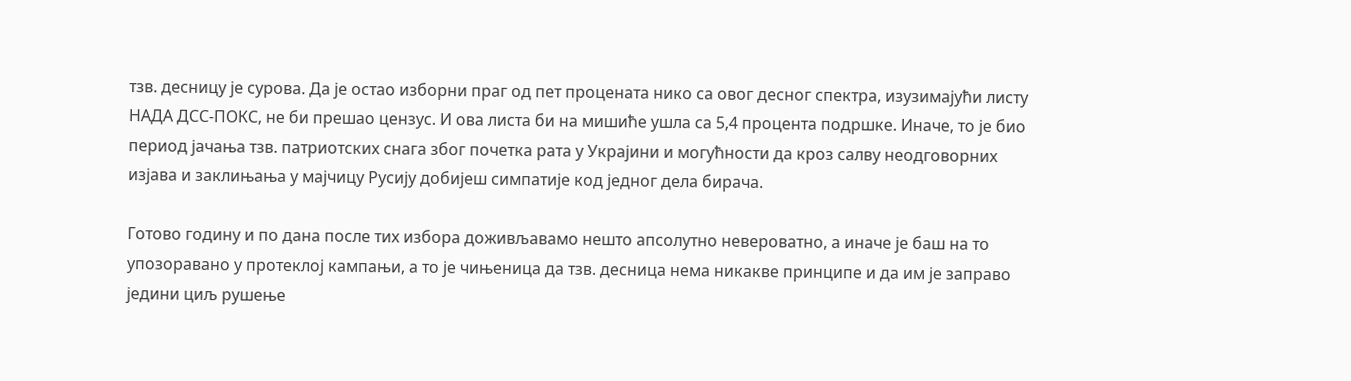тзв. десницу је сурова. Да је остао изборни праг од пет процената нико са овог десног спектра, изузимајући листу НАДА ДСС-ПОКС, не би прешао цензус. И ова листа би на мишиће ушла са 5,4 процента подршке. Иначе, то је био период јачања тзв. патриотских снага због почетка рата у Украјини и могућности да кроз салву неодговорних изјава и заклињања у мајчицу Русију добијеш симпатије код једног дела бирача.

Готово годину и по дана после тих избора доживљавамо нешто апсолутно невероватно, а иначе је баш на то упозоравано у протеклој кампањи, а то је чињеница да тзв. десница нема никакве принципе и да им је заправо једини циљ рушење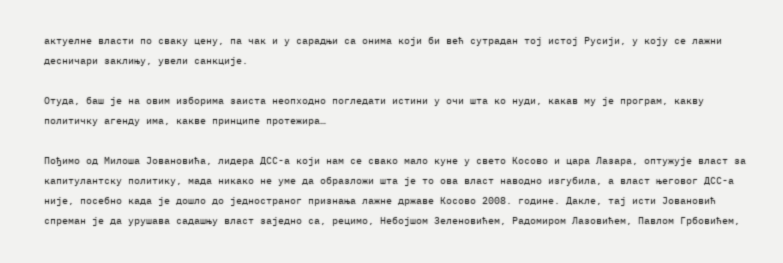актуелне власти по сваку цену, па чак и у сарадњи са онима који би већ сутрадан тој истој Русији, у коју се лажни десничари заклињу, увели санкције.

Отуда, баш је на овим изборима заиста неопходно погледати истини у очи шта ко нуди, какав му је програм, какву политичку агенду има, какве принципе протежира…

Пођимо од Милоша Јовановића, лидера ДСС-а који нам се свако мало куне у свето Косово и цара Лазара, оптужује власт за капитулантску политику, мада никако не уме да образложи шта је то ова власт наводно изгубила, а власт његовог ДСС-а није, посебно када је дошло до једностраног признања лажне државе Косово 2008. године. Дакле, тај исти Јовановић спреман је да урушава садашњу власт заједно са, рецимо, Небојшом Зеленовићем, Радомиром Лазовићем, Павлом Грбовићем,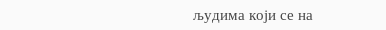људима који се на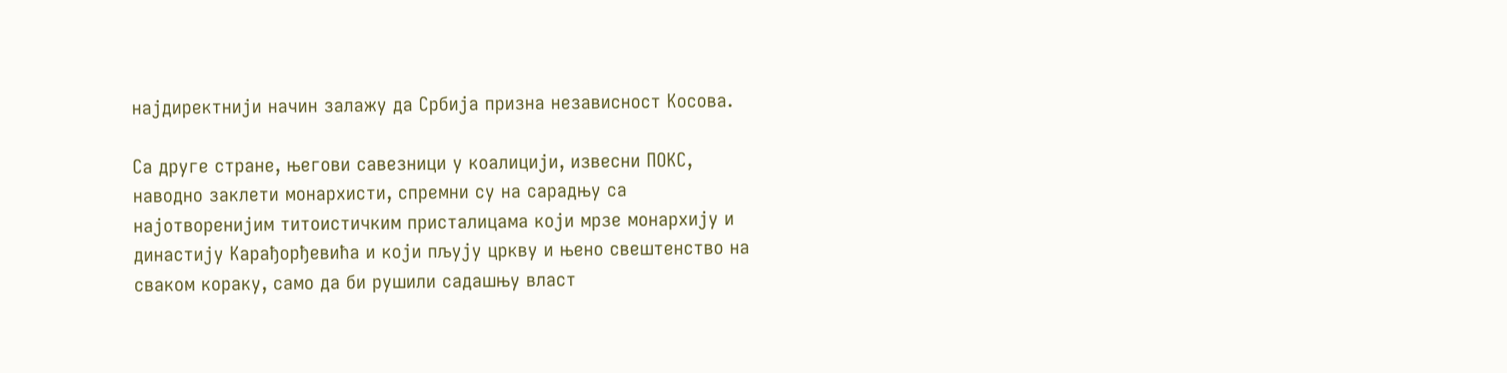најдиректнији начин залажу да Србија призна независност Косова.

Са друге стране, његови савезници у коалицији, извесни ПОКС, наводно заклети монархисти, спремни су на сарадњу са најотворенијим титоистичким присталицама који мрзе монархију и династију Карађорђевића и који пљују цркву и њено свештенство на сваком кораку, само да би рушили садашњу власт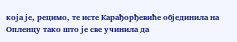која је, рецимо, те исте Карађорђевиће објединила на Опленцу тако што је све учинила да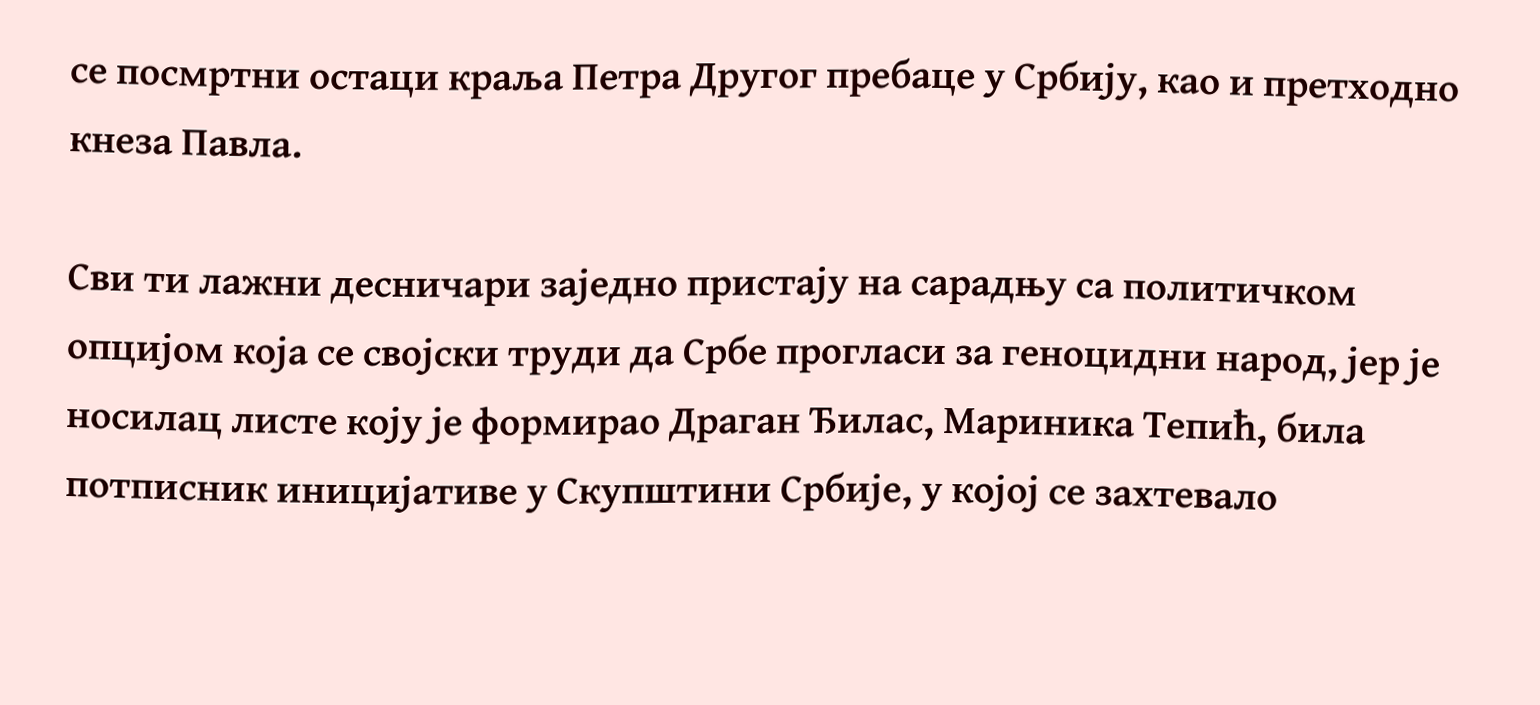се посмртни остаци краља Петра Другог пребаце у Србију, као и претходно кнеза Павла.

Сви ти лажни десничари заједно пристају на сарадњу са политичком опцијом која се својски труди да Србе прогласи за геноцидни народ, јер је носилац листе коју је формирао Драган Ђилас, Мариника Тепић, била потписник иницијативе у Скупштини Србије, у којој се захтевало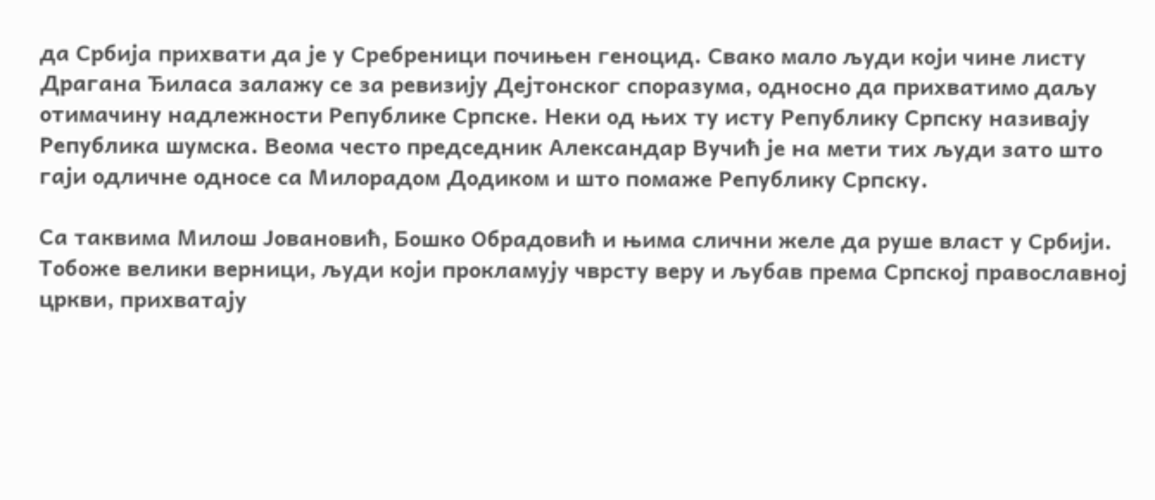да Србија прихвати да је у Сребреници почињен геноцид. Свако мало људи који чине листу Драгана Ђиласа залажу се за ревизију Дејтонског споразума, односно да прихватимо даљу отимачину надлежности Републике Српске. Неки од њих ту исту Републику Српску називају Република шумска. Веома често председник Александар Вучић је на мети тих људи зато што гаји одличне односе са Милорадом Додиком и што помаже Републику Српску.

Са таквима Милош Јовановић, Бошко Обрадовић и њима слични желе да руше власт у Србији. Тобоже велики верници, људи који прокламују чврсту веру и љубав према Српској православној цркви, прихватају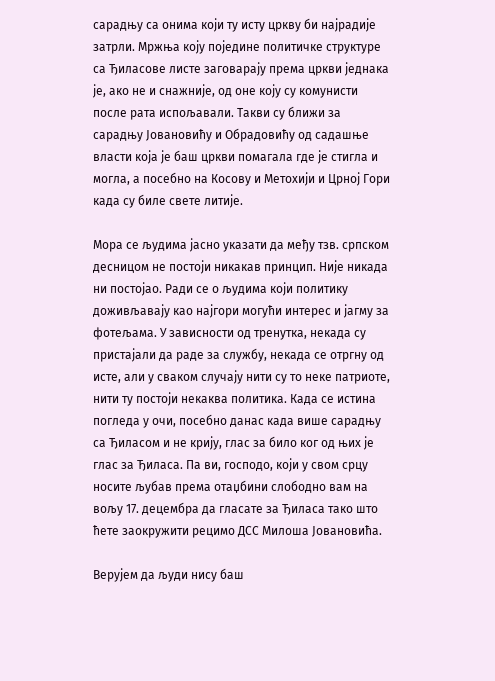сарадњу са онима који ту исту цркву би најрадије затрли. Мржња коју поједине политичке структуре са Ђиласове листе заговарају према цркви једнака је, ако не и снажније, од оне коју су комунисти после рата испољавали. Такви су ближи за сарадњу Јовановићу и Обрадовићу од садашње власти која је баш цркви помагала где је стигла и могла, а посебно на Косову и Метохији и Црној Гори када су биле свете литије.

Мора се људима јасно указати да међу тзв. српском десницом не постоји никакав принцип. Није никада ни постојао. Ради се о људима који политику доживљавају као најгори могући интерес и јагму за фотељама. У зависности од тренутка, некада су пристајали да раде за службу, некада се отргну од исте, али у сваком случају нити су то неке патриоте, нити ту постоји некаква политика. Када се истина погледа у очи, посебно данас када више сарадњу са Ђиласом и не крију, глас за било ког од њих је глас за Ђиласа. Па ви, господо, који у свом срцу носите љубав према отаџбини слободно вам на вољу 17. децембра да гласате за Ђиласа тако што ћете заокружити рецимо ДСС Милоша Јовановића.

Верујем да људи нису баш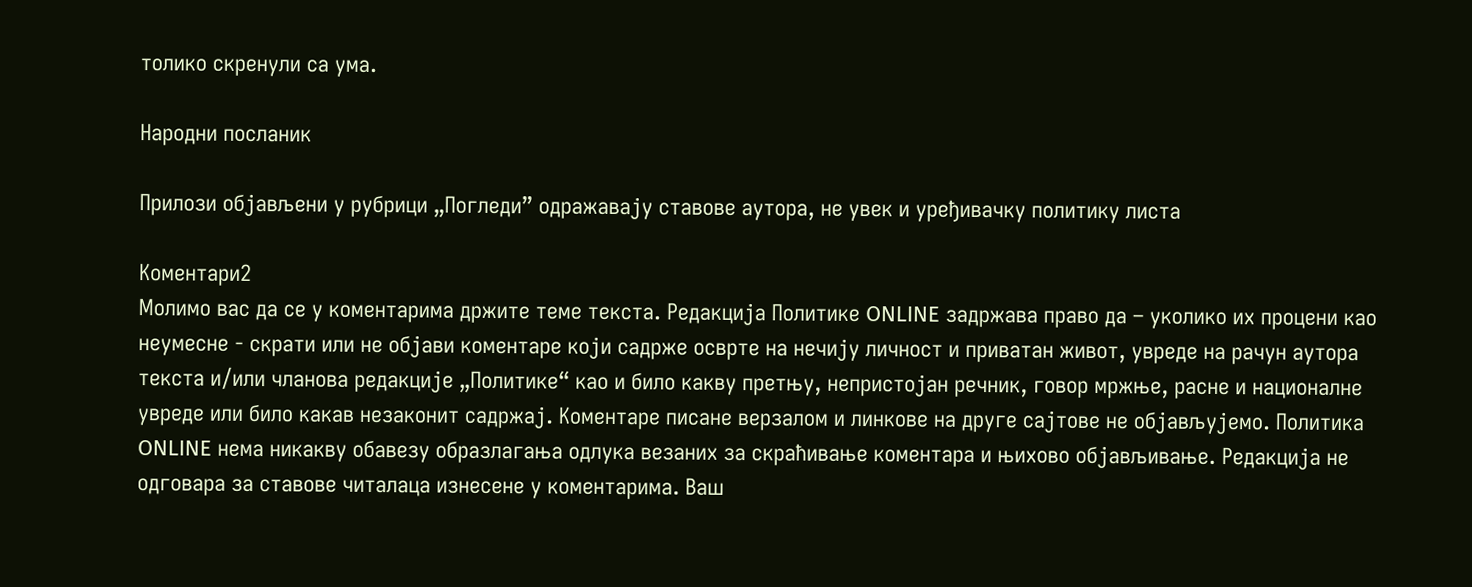толико скренули са ума.

Народни посланик

Прилози објављени у рубрици „Погледи” одражавају ставове аутора, не увек и уређивачку политику листa

Коментари2
Молимо вас да се у коментарима држите теме текста. Редакција Политике ONLINE задржава право да – уколико их процени као неумесне - скрати или не објави коментаре који садрже осврте на нечију личност и приватан живот, увреде на рачун аутора текста и/или чланова редакције „Политике“ као и било какву претњу, непристојан речник, говор мржње, расне и националне увреде или било какав незаконит садржај. Коментаре писане верзалом и линкове на друге сајтове не објављујемо. Политика ONLINE нема никакву обавезу образлагања одлука везаних за скраћивање коментара и њихово објављивање. Редакција не одговара за ставове читалаца изнесене у коментарима. Ваш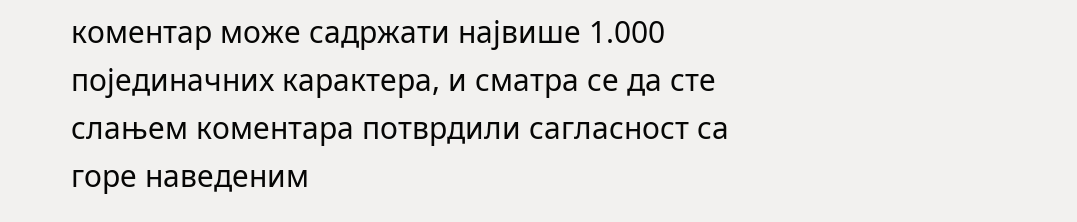коментар може садржати највише 1.000 појединачних карактера, и сматра се да сте слањем коментара потврдили сагласност са горе наведеним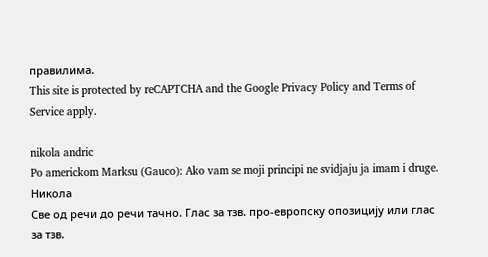правилима.
This site is protected by reCAPTCHA and the Google Privacy Policy and Terms of Service apply.

nikola andric
Po americkom Marksu (Gauco): Ako vam se moji principi ne svidjaju ja imam i druge.
Никола
Све од речи до речи тачно. Глас за тзв. про-европску опозицију или глас за тзв.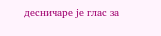десничаре је глас за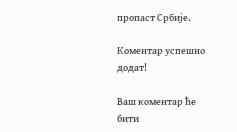пропаст Србије.

Комeнтар успeшно додат!

Ваш комeнтар ћe бити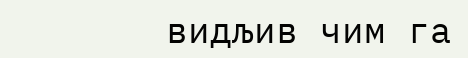видљив чим га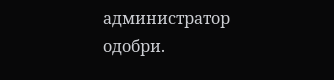администратор одобри.